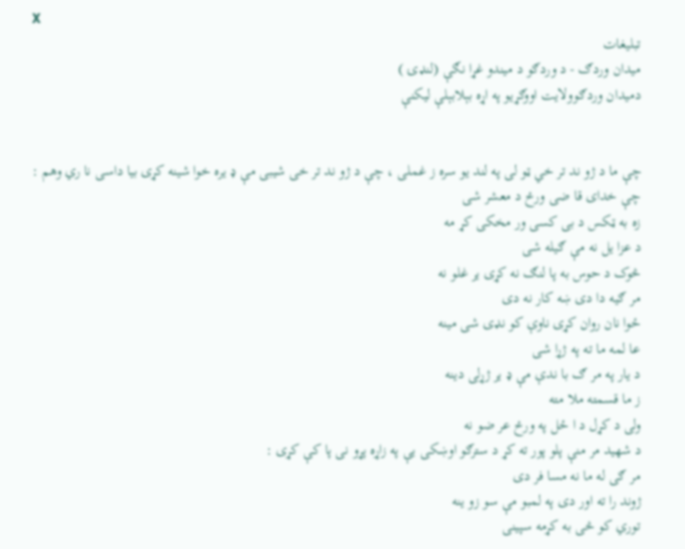X
تبلیغات
ميدان وردګ - د وردګو د میندو غړا نګې (لنډۍ )
دميدان وردګوولايت اووګړيو په اړه بېلابېلې ليکنې


چې ما د ژو ند تر خي ټو لی په لند یو سره ز غملی ، چې د ژو ند تر خی شیبی مې ډ یره خوا شینه کړی بیا داسی نا ري وهم :
چې خدای قا ضی ورځ د معشر شی
زه به ټکس د بی کسی ور مخکی کړ مه
د عزا یل نه مې ګیله شی
څوک د حوس به پا لنګ نه کړی یر غلو نه
مر ګیه دا دی ښه کار نه دی
ځوا نان روان کړی ناوې کو نډی شی مینه
عا لمه ما ته په ژړا شی
د یار په مر ګ با ندې مې ډ یر ژړلی دینه
ز ما قسمته ملا مته
ولی د کړل د ا ځل په ورځ عر ضو نه
د شهید مر منې پلو پور ته کړ د سترګو اوښکی یې په زاړه پړو نی پا کې کړی :
مر ګی له ما نه مسا فر دی
ژوند را ته اور دی په لمبو مې سو زو ینه
توري کو څی به کړمه سپینی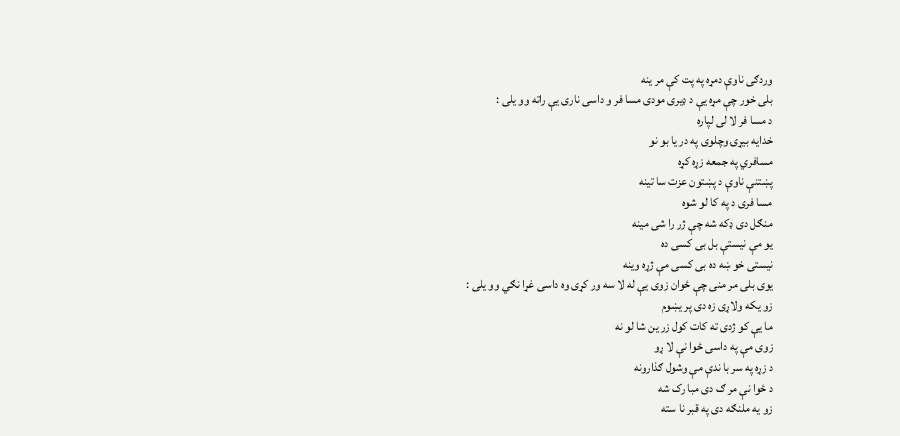وردګی ناوې دمړه په پت کې مر ینه
بلی خور چې مړه یې د ډیری مودی مسا فر و داسی ناری یې راته وو یلی :
د مسا فر لا لی لپاره
خدایه بیړۍ وچلوی په در یا بو نو
مسافري په جمعه زړه کړه
پښتنې ناوې د پښتون عزت سا تینه
مسا فری د په کا لو شوه
منګل دی ډکه شه چې ژر را شی مینه
یو مې نیستې بل بی کسی ده
نیستی خو ښه ده بی کسی مې ژړه وینه
یوی بلی مر منی چې ځوان زوی یې له لا سه ور کړی وه داسی غړا نګي وو یلی :
زو یکه ولاړی زه دی پر یښوم
ما یې کو ژدی ته کات کول زر ین شا لو نه
زوی مې په داسی ځوا نې لا ړو
د زړه په سر با ندې مې وشول ګذارونه
د ځوا نې مر ګ دی مبا رک شه
زو یه ملنګه دی په قبر نا سته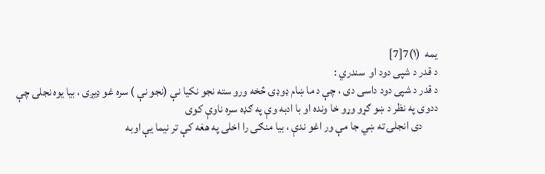یمه  (۱)7[7]
د قدر د شپی دود او  سندري :
د قدر د شپی دود داسی دی ، چې د ما ښام ډوډۍ څخه ورو سته نجو نکیا نې (نجو نې ) سره غو ډیږی ، بیا یوه نجلۍ چې ددوی په نظر د ښو ګړو وړو خا ونده او با ادبه وې په ګډه سره ناوې کوی
       دی انجلۍ ته ښي جا مې ور اغو ندې ، بیا منګی را اخلی په هغه کې تر نیما یې اوبه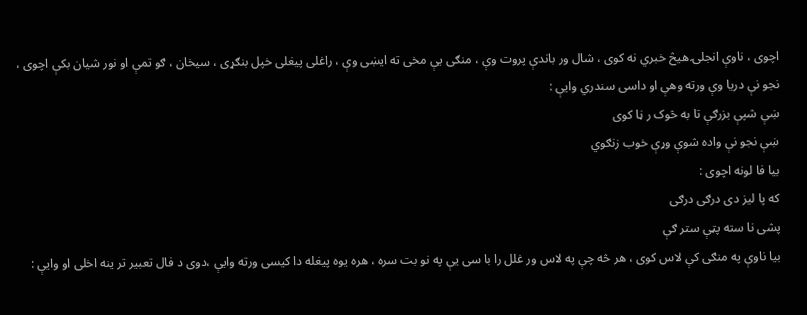اچوی ، ناوې انجلۍ هیڅ خبري نه کوی ، شال ور باندې پروت وې ، منګی یې مخی ته ایښی وې ، راغلی پیغلی خپل بنګړی ، سیخان ، ګو تمې او نور شیان بکې اچوی ، نجو نې دریا وې ورته وهې او داسی سندري وایې :
ښې شپې بزرګې تا به څوک ر ڼا کوی
ښې نجو نې واده شوې وړې خوب زنګوي
بیا فا لونه اچوی :
که پا لیز دی درګی درګی
پشی نا سته پټې ستر ګې
بیا ناوې په منګی کې لاس کوی ، هر څه چې په لاس ور غلل را با سی یې په نو بت سره ، هره یوه پیغله دا کیسی ورته وایې ،دوی د فال تعبیر تر ینه اخلی او وایې :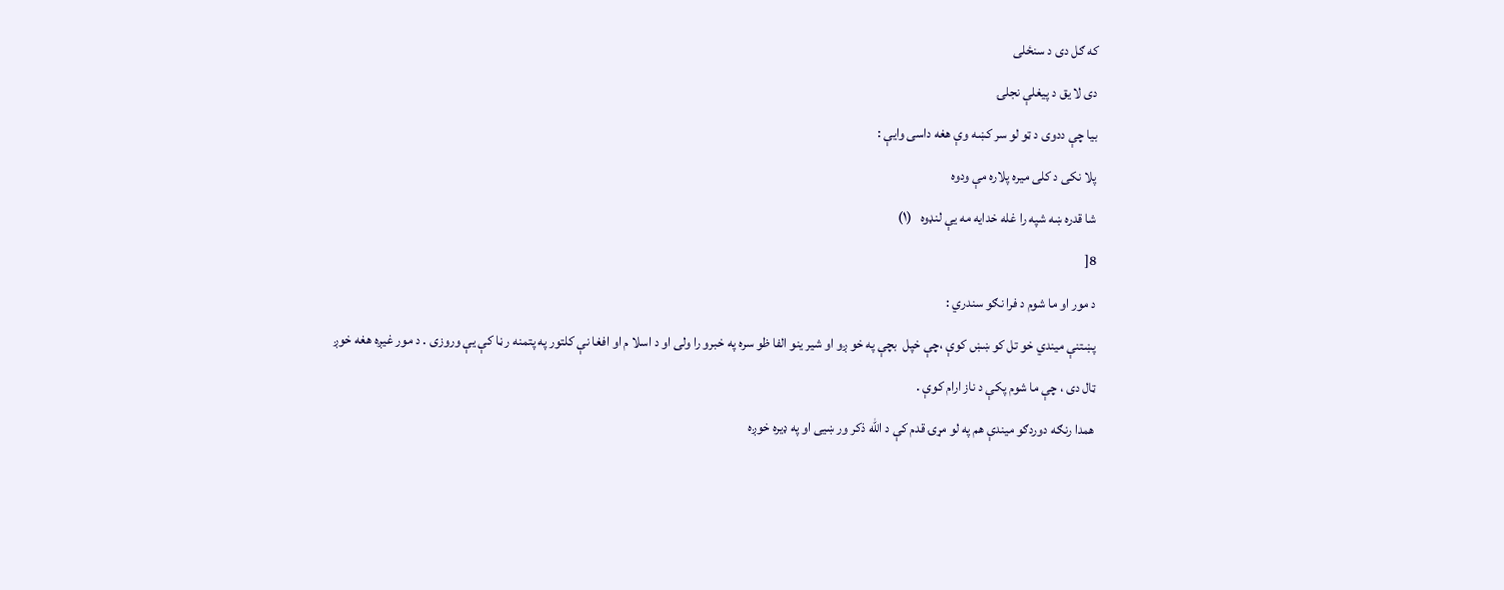که ګل دی د سنځلی
دی لا یق د پیغلې نجلۍ
بیا چې ددوی د ټو لو سر کښه وې هغه داسی وایې :
پلا نکی د کلی میره پلاره مې ودوه
شا قدره ښه شپه را غله خدایه مه یې لنډوه   (۱)
8[
د مور او ما شوم د فرا نګو سندري :
پښتنې میندي خو تل کو ښښ کوې ،چې خپل  بچې په خو ږو او شیر ینو الفا ظو سره په خبرو را ولی او د اسلا م او افغا نې کلتور په پتمنه ر ڼا کې یې وروزی . د مور غیږه هغه خوږ ټال دی ، چې ما شوم پکې د ناز ارام کوې .
همدا رنګه دوردګو میندې هم په لو مړۍ قدم کې د الله ذکر ور ښیی او په ډیره خوږه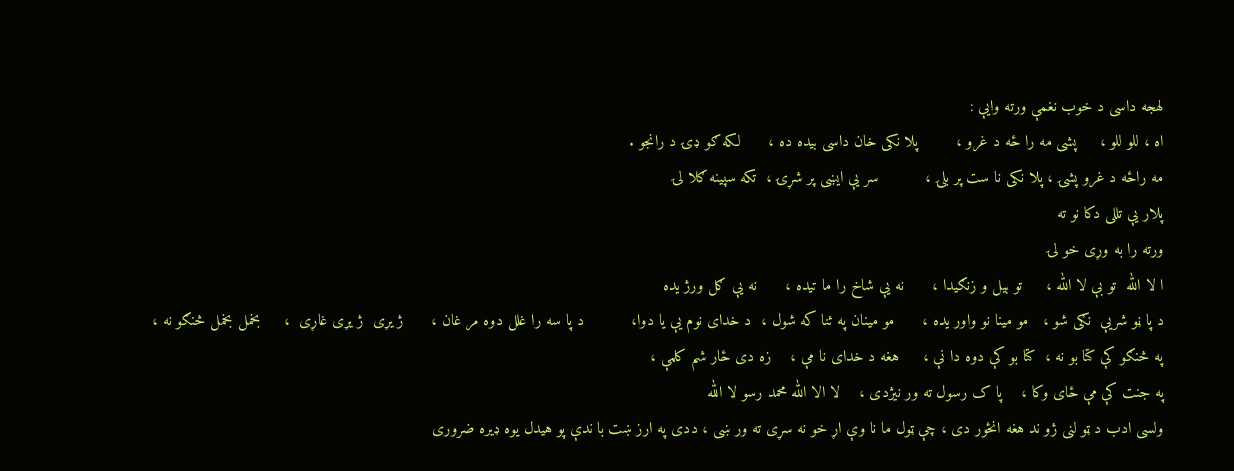لهجه داسی د خوب نغمې ورته وایې :
اه ، للو للو ،     پشی مه را ځه د غرو ،        پلا نکی خان داسی بیده ده ،      لکه ګو ډۍ د رانجو .
مه راځه د غرو پشۍ ، پلا نکی نا ست پر بلۍ ،          سر یې ایښی پر شړۍ ،  تکه سپینه ګلا لۍ
پلار یې تللی دکا نو ته
ورته را به وړی خو لۍ
ا لا الله  تو بې لا الله ،     تو بیل و زنګیدا ،      نه یې شاخ را ما تیده ،      نه یې ګل ورژ یده
د پا ڼو شریې  نګی شو ،   مو مینا نو واور یده ،      مو مینان په ثنا که شول ،  د خدای نوم یې یا دوا،          د پا سه را غلل دوه مر غان ،      ژ یړی  ژ یړی غاړی  ،     بخمل بخمل څنګو نه ،
په څنګو کې کتا بو نه ،  کتا بو کې دوه دا نې ،     هغه د خدای نا مې ،    زه دی ځار شم کلمې ،
په جنت کې مې ځای وکا ،    پا ک رسول ته ور نیژدی ،    لا الا الله محمد رسو لا الله
ولسی ادب د ټو لنی ژو ند هغه انځور دی ، چې ټول ما نا وې اړ خو نه سړی ته ور ښی ، ددی په ارز ښت با ندې پو هیدل یوه ډیره ضروری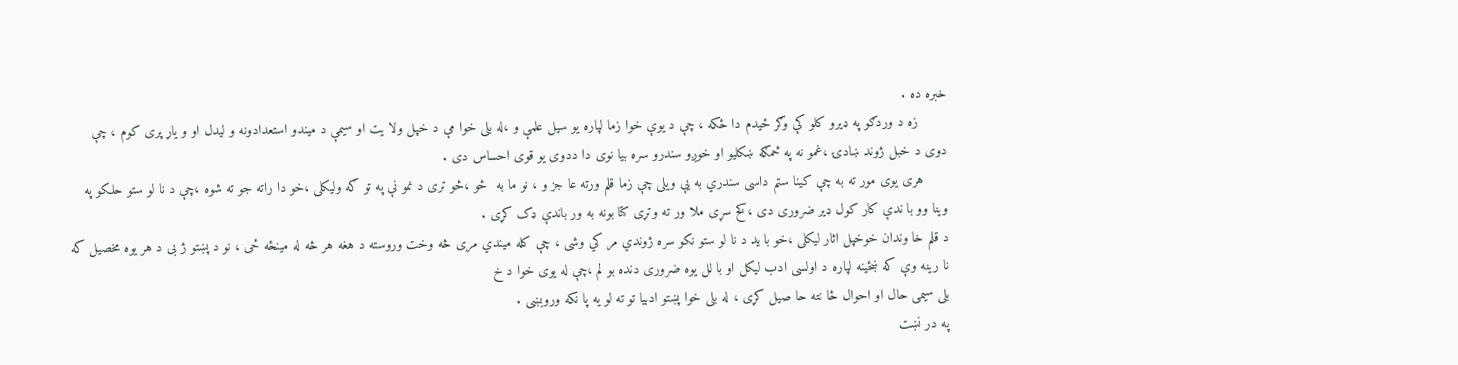خبره ده .
       زه د وردګو په ډیرو کلو کې وګر ځیدم دا ځکه ، چې د یوې خوا زما لپاره یو سیل علمې و ،له بلی خوا مې د خپل ولا یت او سیمې د میندو استعدادونه و لیدل او و یاړ پری کوم ، چې دوی د خبل ژوند ښادۍ ،غمو نه په څمګه ښکلیو او خوږو سندرو سره بیا نوی دا ددوی یو قوی احساس دی .
      هری یوی مور ته به چې کینا ستم داسی سندري به یې ویلی چې زما قلم ورته عا جز و ، نو ما به  څو ،څو تری د نمو نې په تو ګه ولیکلی ،خو دا راته جو ته شوه ،چې د نا لو ستو حلکو په وینا وو با ندې کار کول ډیر ضروری دی ،کخ سړی ملا ور ته وتړی کتا بونه به ور باندې ډک کړی .
د قلم خا وندان خوخپل اثار لیکلی ،خو با ید د نا لو ستو نکو سره ژوندي مر کي وشی ، چې کله میندي مری څه وخت وروسته د هغه هر څه له مینځه ځی ، نو د پښتو ژ بی د هر یوه مخصیل که نا رینه وې که ښځینه لپاره د اولسی ادب لیکل او با لل یوه ضروری دنده بو لم ،چې له یوی خوا د خ
بلی سیمی حال او احوال ځا نته حا صیل کړی ، له بلی خوا پښتو ادبیا تو ته لو یه پا نکه وروبښی .
په در نښت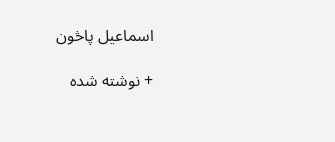اسماعيل پاڅون

+ نوشته شده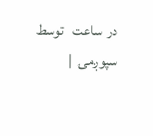در  ساعت   توسط سپوږمۍ  |